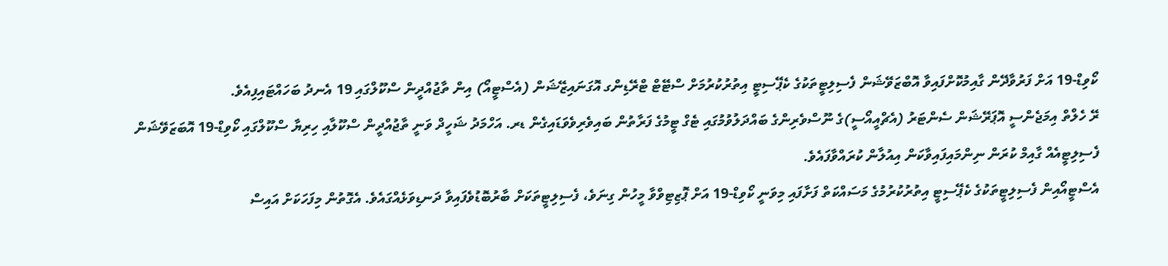ކޯވިޑް-19 އަށް ފަރުވާދޭން ގާއިމުކޮށްފައިވާ އޮބްޒަވޭޝަން ފެސިލިޓީތަކުގެ ކެޕޭސިޓީ އިތުރުކުރުމަށް ސްޓޭޓް ޓްރޭޑިންގ އޮގަނައިޒޭޝަން (އެސްޓީއޯ) އިން ތާޖުއްދީން ސްކޫލްގައި 19 އެނދު ބަހައްޓައިފިއެވެ.
ރޭ ހެލްތް އިމަޖެންސީ އޮޕަރޭޝަން ސެންޓަރު (އެޗްއީއޯސީ)ގެ ނޫސްވެރިންގެ ބައްދަލުވުމުގައި ޓެގް ޓީމުގެ ފަރާތުން ބައިވެރިވެވަޑައިގެން ޑރ. އަހްމަދު ޝަހީދް ވަނީ ތާޖުއްދީން ސްކޫލާއި ހިރިޔާ ސްކޫލްގައި ކޯވިޑް-19 އޮބަޒަވޭޝަން ފެސިލިޓީއެއް ގާއިމް ކުރަން ނިންމައިފައިވާކަން އިއުލާން ކުރައްވާފައެވެ.
އެސްޓީއޯއިން ފެސިލިޓީތަކުގެ ކެޕޭސިޓީ އިތުރުކުރުމުގެ މަސައްކަތް ފަށާފައި މިވަނީ ކޯވިޑް-19 އަށް ޕޮޒިޓިވްވާ މީހުން ގިނަވެ، ފެސިލިޓީތަކަށް ބާރުބޮޑުވެފައިވާ ދަނޑިވަޅެއްގައެވެ. އެގޮތުން މިފަހަކަށް އައިސް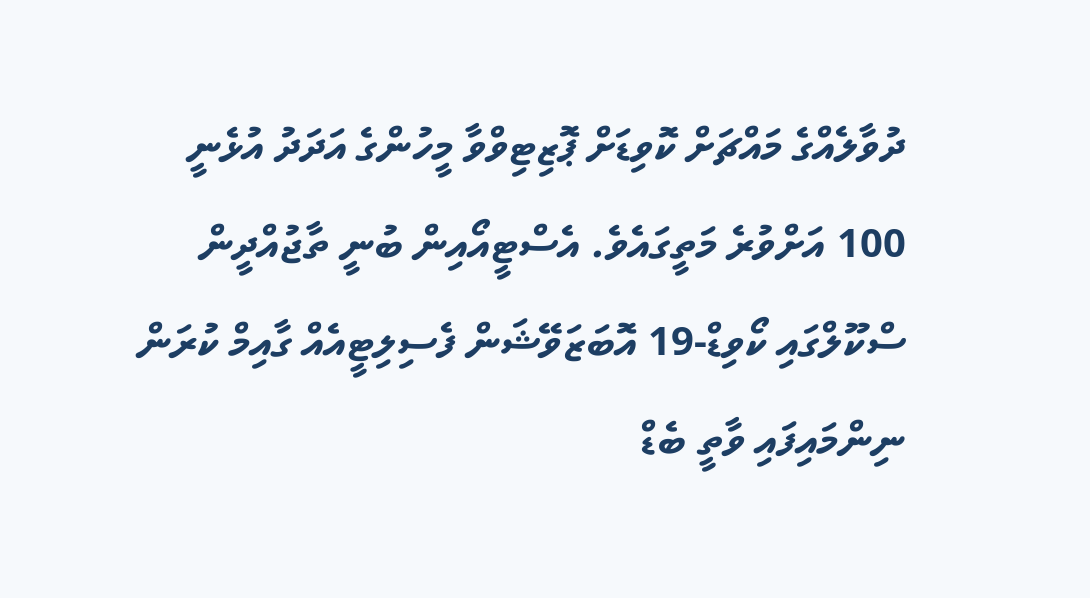ދުވާލެއްގެ މައްޗަށް ކޮވިޑަށް ޕޮޒިޓިވްވާ މީހުންގެ އަދަދު އުޅެނީ 100 އަށްވުރެ މަތީގައެވެ. އެސްޓީއޯއިން ބުނީ ތާޖުއްދީން ސްކޫލްގައި ކޯވިޑް-19 އޮބަޒަވޭޝަން ފެސިލިޓީއެއް ގާއިމް ކުރަން ނިންމައިފައި ވާތީ ބެޑް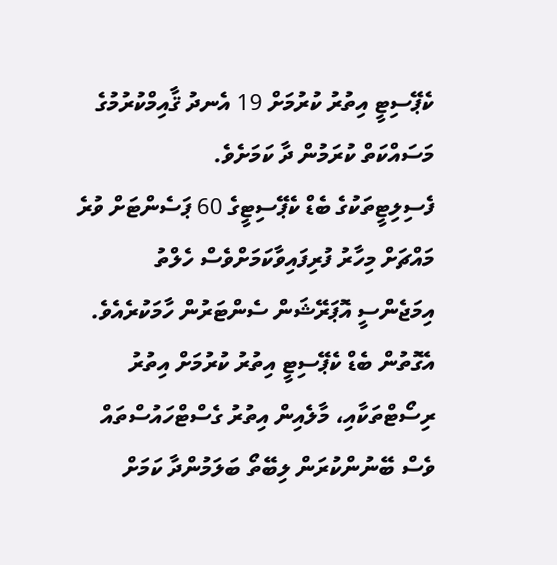ކެޕޭސިޓީ އިތުރު ކުރުމަށް 19 އެނދު ޤާއިމްކުރުމުގެ މަސައްކަތް ކުރަމުން ދާ ކަމަށެވެ.
ފެސިލިޓީތަކުގެ ބެޑް ކެޕޭސިޓީގެ 60 ޕަސެންޓަށް ވުރެ މައްޗަށް މިހާރު ފުރިފައިވާކަމަށްވެސް ހެލްތު އިމަޖެންސީ އޮޕަރޭޝަން ސެންޓަރުން ހާމަކުރެއެވެ. އެގޮތުން ބެޑް ކެޕޭސިޓީ އިތުރު ކުރުމަށް އިތުރު ރިސޯޓްތަކާއި، މާލެއިން އިތުރު ގެސްޓްހައުސްތައް ވެސް ބޭނުންކުރަން ލިބޭތޯ ބަލަމުންދާ ކަމަށް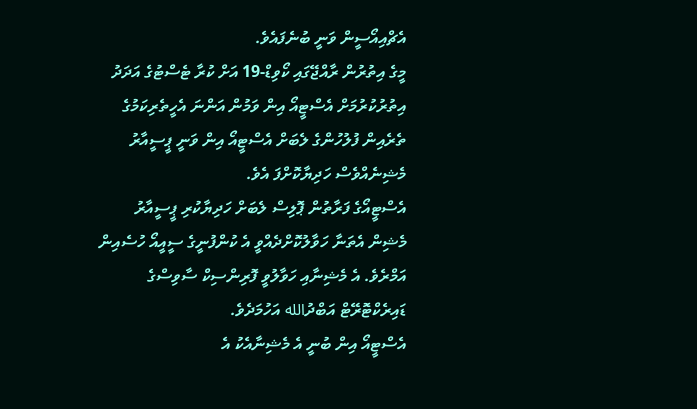އެޗްއިއޯސީން ވަނީ ބުނެފައެވެ.
މީގެ އިތުރުން ރާއްޖޭގައި ކޯވިޑް-19 އަށް ކުރާ ޓެސްޓުގެ އަދަދު އިތުރުކުރުމަށް އެސްޓީއޯ އިން ވަމުން އަންނަ އެހީތެރިކަމުގެ ތެރެއިން ފުލުހުންގެ ލެބަށް އެސްޓީއޯ އިން ވަނީ ޕީސީއާރު މެޝިނެއްވެސް ހަދިޔާކޮށްފަ އެވެ.
އެސްޓީއޯގެ ފަރާތުން ޕޮލިސް ލެބަށް ހަދިޔާކުރި ޕީސީއާރު މެޝިން އެތަނާ ހަވާލުކޮށްދެއްވީ އެ ކުންފުނީގެ ސީއީއޯ ހުސެއިން އަމްރެވެ. އެ މެޝިނާއި ހަވާލުވީ ފޮރިންސިކް ސާވިސްގެ ޑައިރެކްޓޮރޭޓް އަބްދުالله އަހުމަދެވެ.
އެސްޓީއޯ އިން ބުނީ އެ މެޝިނާއެކު އެ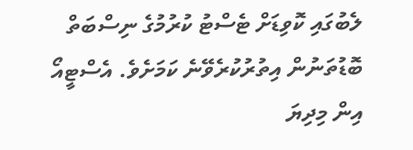ލެބުގައި ކޮވިޑަށް ޓެސްޓު ކުރުމުގެ ނިސްބަތް ބޮޑުތަނުން އިތުރުކުރެވޭނެ ކަމަށެވެ. އެސްޓީއޯ އިން މިދިޔަ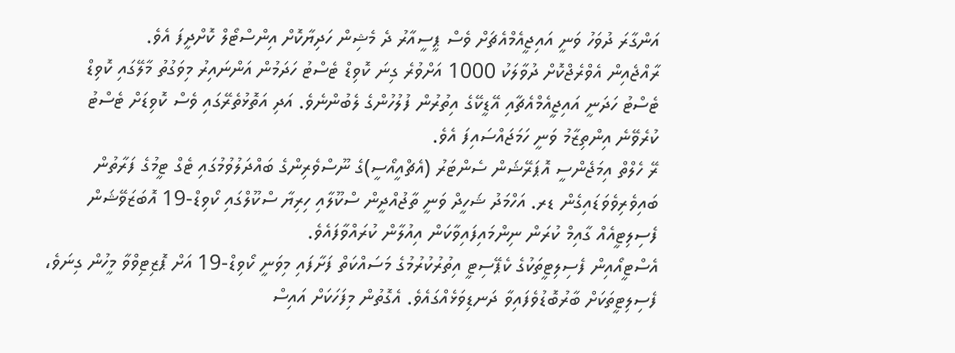އަންގާރަ ދުވަހު ވަނީ އައިޖީއެމްއެޗަށް ވެސް ޕީސީއާރު ދެ މެޝިން ހަދިޔާކޮށް އިންސްޓޯލް ކޮށްދީފަ އެވެ.
ރާއްޖެއިން އެވްރެޖްކޮށް ދުވާލަކު 1000 އަށްވުރެ ގިނަ ކޮވިޑް ޓެސްޓު ހަދަމުން އަންނައިރު މިވަގުތު މާލޭގައި ކޮވިޑް ޓެސްޓު ހަދަނީ އައިޖީއެމްއެޗާއި އޭޑީކޭގެ އިތުރުން ފުލުހުންގެ ލެބުންނެވެ. އަދި އަތޮޅުތެރޭގައި ވެސް ކޮވިޑަށް ޓެސްޓު ކުރެވޭނެ އިންތިޒާމު ވަނީ ހަމަޖައްސައިފަ އެވެ.
ރޭ ހެލްތް އިމަޖެންސީ އޮޕަރޭޝަން ސެންޓަރު (އެޗްއީއޯސީ)ގެ ނޫސްވެރިންގެ ބައްދަލުވުމުގައި ޓެގް ޓީމުގެ ފަރާތުން ބައިވެރިވެވަޑައިގެން ޑރ. އަހްމަދު ޝަހީދް ވަނީ ތާޖުއްދީން ސްކޫލާއި ހިރިޔާ ސްކޫލްގައި ކޯވިޑް-19 އޮބަޒަވޭޝަން ފެސިލިޓީއެއް ގާއިމް ކުރަން ނިންމައިފައިވާކަން އިއުލާން ކުރައްވާފައެވެ.
އެސްޓީއޯއިން ފެސިލިޓީތަކުގެ ކެޕޭސިޓީ އިތުރުކުރުމުގެ މަސައްކަތް ފަށާފައި މިވަނީ ކޯވިޑް-19 އަށް ޕޮޒިޓިވްވާ މީހުން ގިނަވެ، ފެސިލިޓީތަކަށް ބާރުބޮޑުވެފައިވާ ދަނޑިވަޅެއްގައެވެ. އެގޮތުން މިފަހަކަށް އައިސް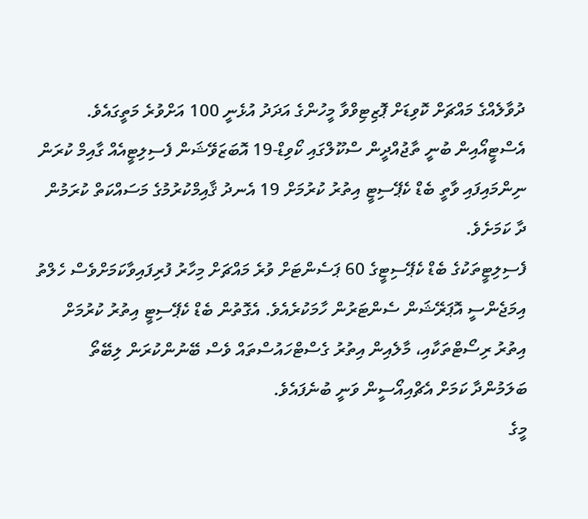ދުވާލެއްގެ މައްޗަށް ކޮވިޑަށް ޕޮޒިޓިވްވާ މީހުންގެ އަދަދު އުޅެނީ 100 އަށްވުރެ މަތީގައެވެ. އެސްޓީއޯއިން ބުނީ ތާޖުއްދީން ސްކޫލްގައި ކޯވިޑް-19 އޮބަޒަވޭޝަން ފެސިލިޓީއެއް ގާއިމް ކުރަން ނިންމައިފައި ވާތީ ބެޑް ކެޕޭސިޓީ އިތުރު ކުރުމަށް 19 އެނދު ޤާއިމްކުރުމުގެ މަސައްކަތް ކުރަމުން ދާ ކަމަށެވެ.
ފެސިލިޓީތަކުގެ ބެޑް ކެޕޭސިޓީގެ 60 ޕަސެންޓަށް ވުރެ މައްޗަށް މިހާރު ފުރިފައިވާކަމަށްވެސް ހެލްތު އިމަޖެންސީ އޮޕަރޭޝަން ސެންޓަރުން ހާމަކުރެއެވެ. އެގޮތުން ބެޑް ކެޕޭސިޓީ އިތުރު ކުރުމަށް އިތުރު ރިސޯޓްތަކާއި، މާލެއިން އިތުރު ގެސްޓްހައުސްތައް ވެސް ބޭނުންކުރަން ލިބޭތޯ ބަލަމުންދާ ކަމަށް އެޗްއިއޯސީން ވަނީ ބުނެފައެވެ.
މީގެ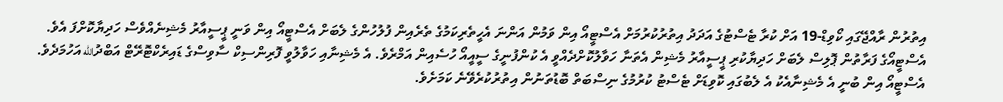އިތުރުން ރާއްޖޭގައި ކޯވިޑް-19 އަށް ކުރާ ޓެސްޓުގެ އަދަދު އިތުރުކުރުމަށް އެސްޓީއޯ އިން ވަމުން އަންނަ އެހީތެރިކަމުގެ ތެރެއިން ފުލުހުންގެ ލެބަށް އެސްޓީއޯ އިން ވަނީ ޕީސީއާރު މެޝިނެއްވެސް ހަދިޔާކޮށްފަ އެވެ.
އެސްޓީއޯގެ ފަރާތުން ޕޮލިސް ލެބަށް ހަދިޔާކުރި ޕީސީއާރު މެޝިން އެތަނާ ހަވާލުކޮށްދެއްވީ އެ ކުންފުނީގެ ސީއީއޯ ހުސެއިން އަމްރެވެ. އެ މެޝިނާއި ހަވާލުވީ ފޮރިންސިކް ސާވިސްގެ ޑައިރެކްޓޮރޭޓް އަބްދުالله އަހުމަދެވެ.
އެސްޓީއޯ އިން ބުނީ އެ މެޝިނާއެކު އެ ލެބުގައި ކޮވިޑަށް ޓެސްޓު ކުރުމުގެ ނިސްބަތް ބޮޑުތަނުން އިތުރުކުރެވޭނެ ކަމަށެވެ.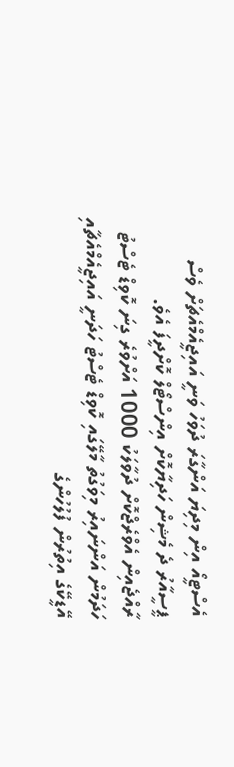އެސްޓީއޯ އިން މިދިޔަ އަންގާރަ ދުވަހު ވަނީ އައިޖީއެމްއެޗަށް ވެސް ޕީސީއާރު ދެ މެޝިން ހަދިޔާކޮށް އިންސްޓޯލް ކޮށްދީފަ އެވެ.
ރާއްޖެއިން އެވްރެޖްކޮށް ދުވާލަކު 1000 އަށްވުރެ ގިނަ ކޮވިޑް ޓެސްޓު ހަދަމުން އަންނައިރު މިވަގުތު މާލޭގައި ކޮވިޑް ޓެސްޓު ހަދަނީ އައިޖީއެމްއެޗާއި އޭޑީކޭގެ އިތުރުން ފުލުހުންގެ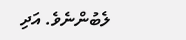ލެބުންނެވެ. އަދި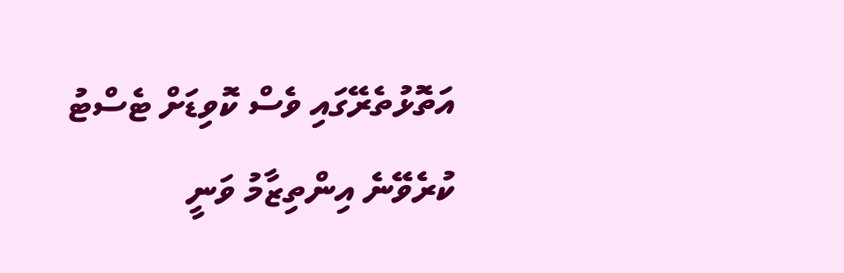އަތޮޅުތެރޭގައި ވެސް ކޮވިޑަށް ޓެސްޓު ކުރެވޭނެ އިންތިޒާމު ވަނީ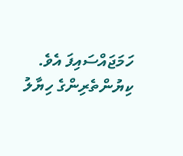ހަމަޖައްސައިފަ އެވެ.
ކިޔުންތެރިންގެ ހިޔާލު